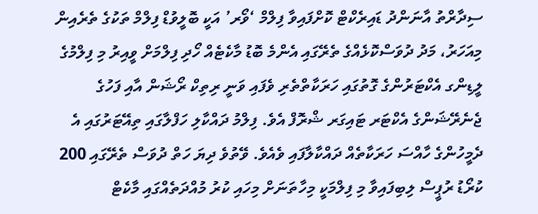ސިދާރްތު އާނަންދު ޑައިރެކްޓް ކޮށްފައިވާ ފިލްމް ‘ވޯރ’ އަކީ ބޮލީވުޑް ފިލްމް ތަކުގެ ތެރެއިން މިއަހަރު، މަދު ދުވަސްކޮޅެއްގެ ތެރޭގައި އެންމެ ބޮޑު މާކެޓެއް ހޯދި ފިލްމަށް ވީއިރު މި ފިލްމުގެ ލީޑިންގ އެކްޓަރުންގެ ގޮތުގައި ހަރަކާތްތެރި ވެފައި ވަނީ ރިތިކް ރޯޝަން އާއި ފަހުގެ ޖެނެރޭޝަންގެ އެކްޓަރ ޓައިގަރ ޝްރޮފް އެވެ. ފިލްމު ދައްކާލި ހަފްލާގައި ތިއޭޓަރުގައި އެ ދެމީހުންގެ ހާއްސަ ހަރަކާތެއް ދައްކާލާފައި ވެއެވެ. ވޭތުވެ ދިޔަ ހަތް ދުވަސް ތެރޭގައި 200 ކުރޯޑު ރުޕީސް ލިބިފައިވާ މި ފިލްމަކީ މިހާތަނަށް މިހައި ކުރު މުއްދަތެއްގައި މާކެޓް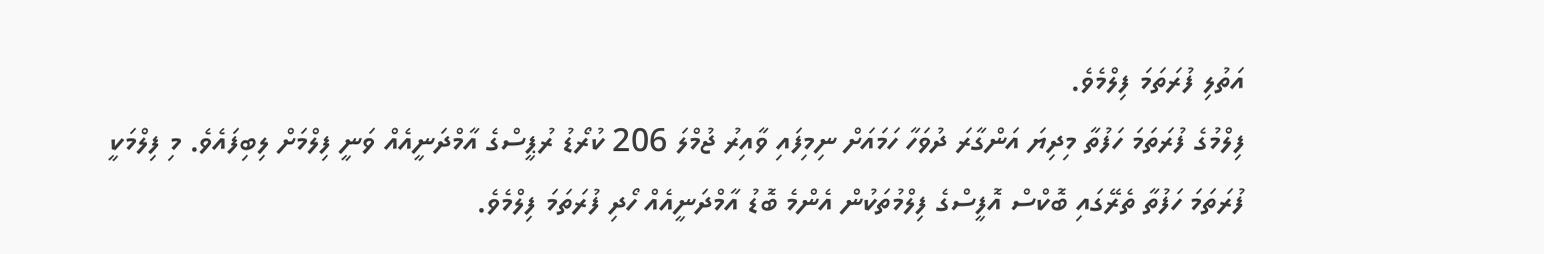އަތުލި ފުރަތަމަ ފިލްމެވެ.
ފިލްމުގެ ފުރަތަމަ ހަފުތާ މިދިޔަ އަންގާރަ ދުވަހާ ހަމައަށް ނިމިފައި ވާއިރު ޖުމްލަ 206 ކުރޯޑު ރުޕީސްގެ އާމްދަނީއެއް ވަނީ ފިލްމަށް ލިބިފައެވެ. މި ފިލްމަކީ ފުރަތަމަ ހަފުތާ ތެރޭގައި ބޮކްސް އޮފީސްގެ ފިލްމުތަކުން އެންމެ ބޮޑު އާމްދަނީއެއް ހޯދި ފުރަތަމަ ފިލްމެވެ.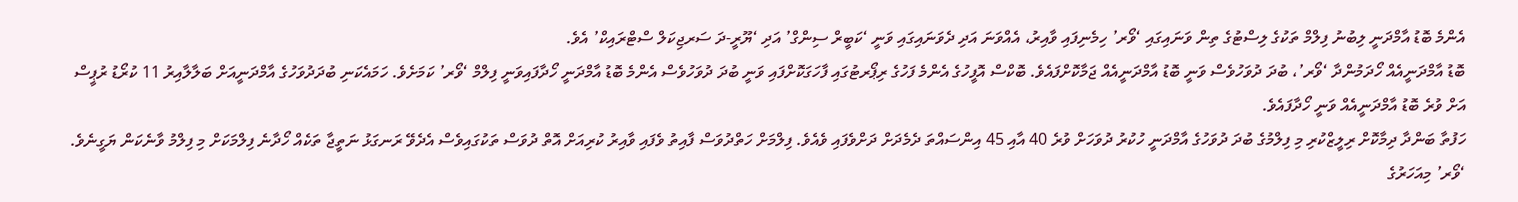އެންމެ ބޮޑު އާމްދަނީ ލިބުނު ފިލްމް ތަކުގެ ލިސްޓުގެ ތިން ވަނައިގައި ‘ވޯރ’ ހިމެނިފައި ވާއިރު، އެއްވަނަ އަދި ދެވަނައިގައި ވަނީ ‘ކަބީރް ސިންގް’ އަދި ‘ޔޫރީ-ދަ ސަރޖިކަލް ސްޓްރައިކް’ އެވެ.
ބޮޑު އާމްދަނީއެއް ހޯދަމުންދާ ‘ވޯރ’، ބުދަ ދުވަހުވެސް ވަނީ ބޮޑު އާމްދަނީއެއް ޖަމާކޮށްފައެވެ. ބޮކްސް އޮފީހުގެ އެންމެ ފަހުގެ ރިޕޯރޓުގައި ފާހަގަކޮށްފައި ވަނީ ބުދަ ދުވަހުވެސް އެންމެ ބޮޑު އާމްދަނީ ހޯދާފައިވަނީ ފިލްމް ‘ވޯރ’ ކަމަށެވެ. ހަމައެކަނި ބުދަދުވަހުގެ އާމްދަނީއަށް ބަލާލާއިރު 11 ކުރޯޑު ރުޕީސް އަށް ވުރެ ބޮޑު އާމްދަނީއެއް ވަނީ ހޯދާފައެވެ.
ހަފުތާ ބަންދާ ދިމާކޮށް ރިލީޒްކުރި މި ފިލްމުގެ ބުދަ ދުވަހުގެ އާމްދަނީ ހުކުރު ދުވަހަށް ވުރެ 40 އާއި 45 އިންސައްތަ ދެމެދަށް ދަށްވެފައި ވެއެވެ. ފިލްމަށް ހަތްދުވަސް ފާއިތު ވެފައި ވާއިރު ކުރިއަށް އޮތް ދުވަސް ތަކުގައިވެސް އެދެވޭ ރަނގަޅު ނަތީޖާ ތަކެއް ހޯދާނެ ފިލްމަކަށް މި ފިލްމު ވާނެކަން ޔަގީނެވެ.
‘ވޯރ’ މިއަހަރުގެ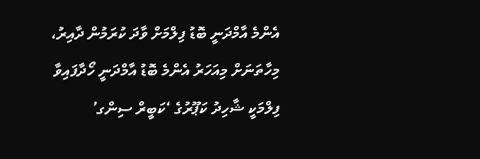އެންމެ އާމްދަނީ ބޮޑު ފިލްމަށް ވާދަ ކުރަމުން ދާއިރު، މިހާތަނަށް މިއަހަރު އެންމެ ބޮޑު އާމްދަނީ ހޯދާފައިވާ ފިލްމަކީ ޝާހިދު ކަޕޫރުގެ ‘ކަބީރް ސިންގ’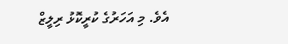އެވެ. މި އަހަރުގެ ކުރީކޮޅު ރިލީޒް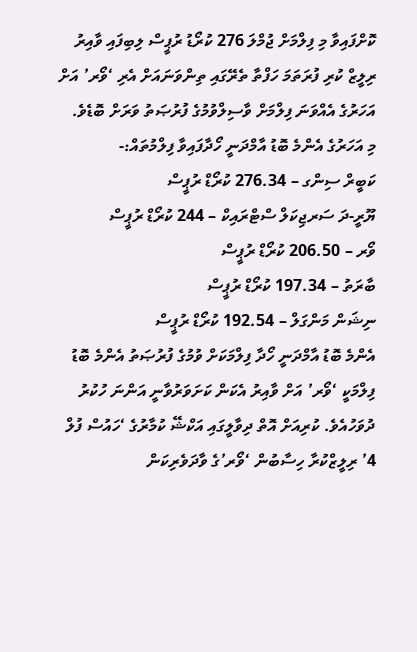ކޮށްފައިވާ މި ފިލްމަށް ޖުމްލަ 276 ކުރޯޑު ރުޕީސް ލިބިފައި ވާއިރު ރިލީޒް ކުރި ފުރަތަމަ ހަފްތާ ތެރޭގައި ތިންވަނައަށް އެރި ‘ވޯރ’ އަށް އަހަރުގެ އެއްވަނަ ފިލްމަށް ވާސިލްވުމުގެ ފުރުޞަތު ވަރަށް ބޮޑެވެ.
މި އަހަރުގެ އެންމެ ބޮޑު އާމްދަނީ ހޯދާފައިވާ ފިލްމުތައް:-
ކަބީރް ސިންގ – 276.34 ކުރޯޑް ރުޕީސް
ޔޫރީ-ދަ ސަރޖިކަލް ސްޓްރައިކް – 244 ކުރޯޑް ރުޕީސް
ވޯރ – 206.50 ކުރޯޑް ރުޕީސް
ބާރަތު – 197.34 ކުރޯޑް ރުޕީސް
ނިޝަން މަންގަލް – 192.54 ކުރޯޑް ރުޕީސް
އެންމެ ބޮޑު އާމްދަނީ ހޯދާ ފިލްމަކަށް ވުމުގެ ފުރުޞަތު އެންމެ ބޮޑު ފިލްމަކީ ‘ވޯރ’ އަށް ވާއިރު އެކަން ކަށަވަރުވާނީ އަންނަ ހުކުރު ދުވަހުއެވެ. ކުރިއަށް އޮތް ދިވާލީގައި އަކްޝޭ ކުމާރުގެ ‘ހައުސް ފުލް 4’ ރިލީޒްކުރާ ހިސާބުން ‘ވޯރ’ގެ ވާދަވެރިކަން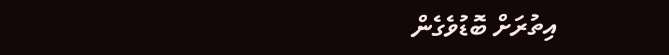އިތުރަށް ބޮޑުވެގެން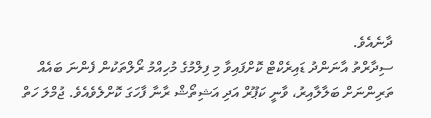ދާނެއެވެ.
ސިދާރްތު އާނަންދު ޑައިރެކްޓް ކޮށްފައިވާ މި ފިލްމުގެ މުހިއްމު ރޯލްތަކުން ފެންނަ ބައެއް ތަރިންނަށް ބަލާލާއިރު، ވާނީ ކަޕޫރް އަދި އަޝިތޯޝް ރާނާ ފާހަގަ ކޮށްލެވެއެވެ. ޖުމްލަ ހަތް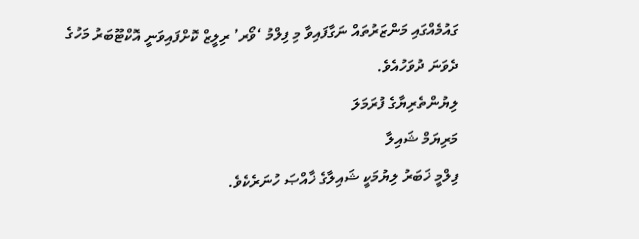ގައުމެއްގައި މަންޒަރުތައް ނަގާފައިވާ މި ފިލްމު ‘ވޯރ’ ރިލީޒް ކޮށްފައިވަނީ އޮކްޓޫބަރު މަހުގެ ދެވަނަ ދުވަހުއެވެ.
ލިޔުންތެރިޔާގެ ފުރަމަލަ
މަރިޔަމް ޝައިލާ
ފިލްމީ ޚަބަރު ލިޔުމަކީ ޝައިލާގެ ޚާއްޞަ ހުނަރެކެވެ.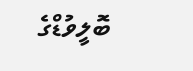ބޮލީވުޑްގެ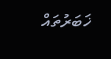ޚަބަރުތައް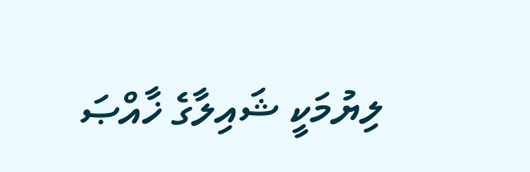ލިޔުމަކީ ޝައިލާގެ ޚާއްޞަ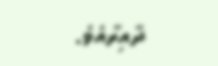ދާއިރާއެވެ.